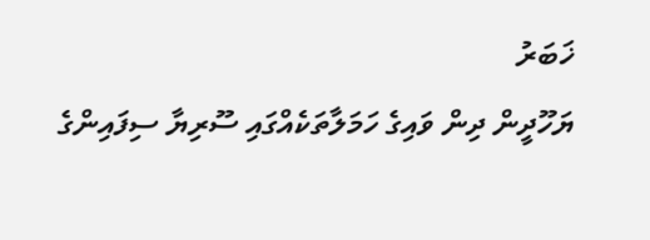ޚަބަރު
ޔަހޫދީން ދިން ވައިގެ ހަމަލާތަކެއްގައި ސޫރިޔާ ސިފައިންގެ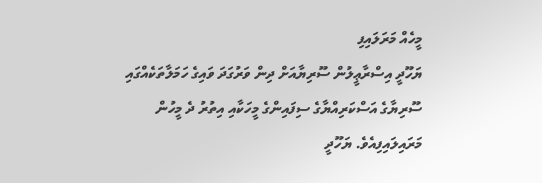މީހެއް މަރަލައިފި
ޔަހޫދީ އިސްރާޢީލުން ސޫރިޔާއަށް ދިން ވަރުގަދަ ވައިގެ ހަމަލާތަކެއްގައި ސޫރިޔާގެ އަސްކަރިއްޔާގެ ސިފައިންގެ މީހަކާއި އިތުރު ދެ މީހުން މަރައިލައިފިއެވެ. ޔަހޫދީ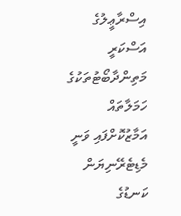އިސްރާޢީލުގެ އަސްކަރީ މަތިންދާބޯޓުތަކުގެ ހަމަލާތައް އަމާޒުކޮށްފައި ވަނީ މެޑިޓެރޭނިޔަން ކަނޑުގެ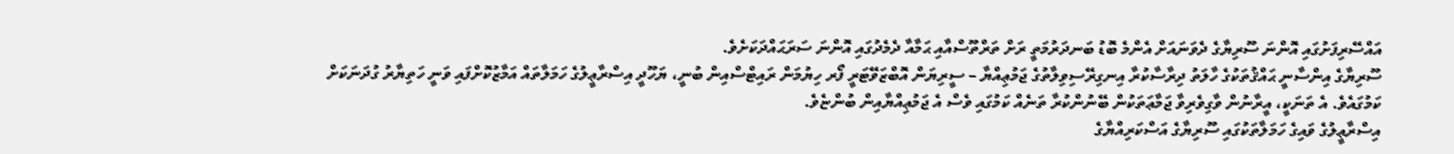އައްސޭރިފަށުގައި އޮންނަ ސޫރިޔާގެ ދެވަނައަށް އެންމެ ބޮޑު ބަނދަރުމަތީ ރަށް ތަރްތޫސްއާއި ޙަމާއާ ދެމެދުގައި އޮންނަ ސަރަޙައްދަކަށެވެ.
ސޫރިޔާގެ އިންސާނީ ޙައްޤުތަކުގެ ހާލަތު ދިރާސާކުރާ އިނގިރޭސިވިލާތުގެ ޖަމުޢިއްޔާ – ސީރިޔަން އޮބްޒަވޭޓަރީ ފޯރ ހިޔުމަން ރައިޓްސްއިން ބުނީ، ޔަހޫދީ އިސްރާޢީލުގެ ހަމަލާތައް އަމާޒުކޮށްފައި ވަނީ ހަތިޔާރު ގުދަނަކަށް ކަމުގައެވެ. އެ ތަނަކީ، އީރާނުން ވާގިވެރިވާ ޖަމާޢަތަކުން ބޭނުންކުރާ ތަނެއް ކަމުގައި ވެސް އެ ޖަމުޢިއްޔާއިން ބުންޏެވެ.
އިސްރާޢީލުގެ ވައިގެ ހަމަލާތަކުގައި ސޫރިޔާގެ އަސްކަރިއްޔާގެ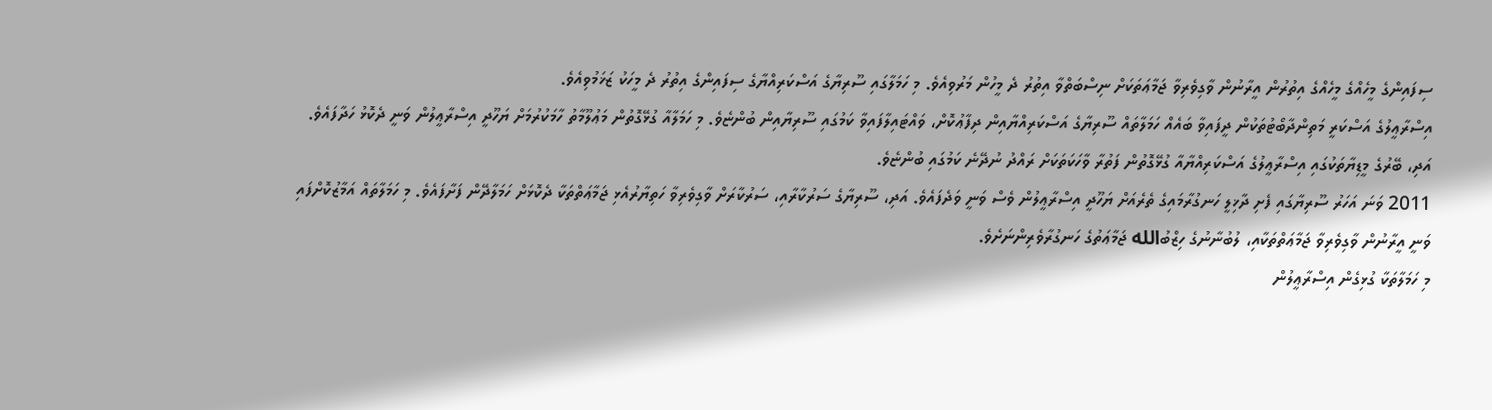ސިފައިންގެ މީހެއްގެ މީހެއްގެ އިތުރުން އީރާނުން ވާގިވެރިވާ ޖަމާޢަތަކަށް ނިސްބަތްވާ އިތުރު ދެ މީހުން މަރުވިއެވެ. މި ހަމަލާގައި ސޫރިޔާގެ އަސްކަރިއްޔާގެ ސިފައިންގެ އިތުރު ދެ މީހަކު ޒަޚަމުވިއެވެ.
އިސްރާޢީލުގެ އަސްކަރީ މަތިންދާބޯޓުތަކުން ދީފައިވާ ބައެއް ހަމަލާތައް ސޫރިޔާގެ އަސްކަރިއްޔާއިން ދިފާޢުކޮށް، ވައްޓައިލާފައިވާ ކަމުގައި ސޫރިޔާއިން ބުންޏެވެ. މި ހަމަލާއާ ގުޅޭގޮތުން މަޢުލޫމާތު ހާމަކުރުމަށް ޔަހޫދީ އިސްރާޢީލުން ވަނީ ދެކޮޅު ހަދާފައެވެ. އަދި، ބޭރުގެ މީޑިޔާތަކުގައި އިސްރާޢީލުގެ އަސްކަރިއްޔާއާ ގުޅޭގޮތުން ފަތުރާ ވާހަކަތަކަށް ރައްދު ނުދޭނެ ކަމުގައި ބުންޏެވެ.
2011 ވަނަ އަހަރު ސޫރިޔާގައި ފެށި ދާޚިލީ ހަނގުރާމައިގެ ތެރެއަށް ޔަހޫދީ އިސްރާޢީލުން ވެސް ވަނީ ވަދެފައެވެ. އަދި، ސޫރިޔާގެ ސަރުކާރާއި، ސަރުކާރަށް ވާގިވެރިވާ ހަތިޔާރުއެޅި ޖަމާޢަތްތަކާ ދެކޮޅަށް ހަމަލާދޭން ފަށާފައެވެ. މި ހަމަލާތައް އަމާޒުކޮށްފައި ވަނީ އީރާނުން ވާގިވެރިވާ ޖަމާޢަތްތަކާއި، ލުބުނާނުގެ ހިޒްބުالله ޖަމާޢަތުގެ ހަނގުރާވެރިންނަށެވެ.
މި ހަމަލާތަކާ ގުޅިގެން އިސްރާޢީލުން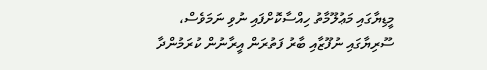މީޑިޔާގައި މަޢުލޫމާތު ހިއްސާކޮށްފައި ނުވި ނަމަވެސް، ސޫރިޔާގައި ނުފޫޒާއި ބާރު ފަތުރަން އީރާނުން ކުރަމުންދާ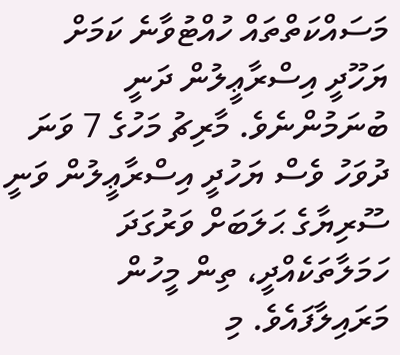މަސައްކަތްތައް ހުއްޓުވާނެ ކަމަށް ޔަހޫދީ އިސްރާޢީލުން ދަނީ ބުނަމުންނެވެ. މާރިޗު މަހުގެ 7 ވަނަ ދުވަހު ވެސް ޔަހުދީ އިސްރާޢީލުން ވަނީ ސޫރިޔާގެ ޙަލަބަށް ވަރުގަދަ ހަމަލާތަކެއްދީ، ތިން މީހުން މަރައިލާފައެވެ. މި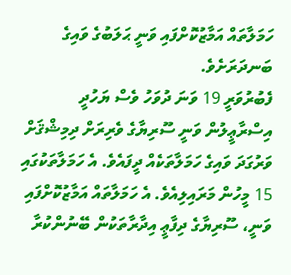ހަމަލާތައް އަމާޒުކޮށްފައި ވަނީ ޙަލަބުގެ ވައިގެ ބަނދަރަށެވެ.
ފެބުރުވަރީ 19 ވަނަ ދުވަހު ވެސް ޔަހުދީ އިސްރާޢީލުން ވަނީ ސޫރިޔާގެ ވެރިރަށް ދިމިޝްޤަށް ވަރުގަދަ ވައިގެ ހަމަލާތަކެއް ދީފައެވެ. އެ ހަމަލާތަކުގައި 15 މީހުން މަރައިލިއެވެ. އެ ހަމަލާތައް އަމާޒުކޮށްފައި ވަނީ، ސޫރިޔާގެ ދިފާޢީ އިދާރާތަކުން ބޭނުންކުރާ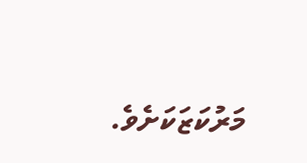މަރުކަޒަކަށެވެ.